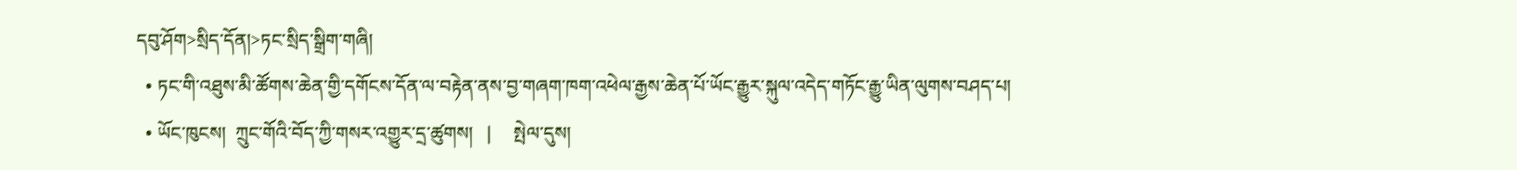དབུ་ཤོག>སྲིད་དོན།>ཏང་སྲིད་སྒྲིག་གཞི།
  • ཏང་གི་འཐུས་མི་ཚོགས་ཆེན་གྱི་དགོངས་དོན་ལ་བརྟེན་ནས་བྱ་གཞག་ཁག་འཕེལ་རྒྱས་ཆེན་པོ་ཡོང་རྒྱུར་སྐུལ་འདེད་གཏོང་རྒྱུ་ཡིན་ལུགས་བཤད་པ།
  • ཡོང་ཁུངས།  ཀྲུང་གོའི་བོད་ཀྱི་གསར་འགྱུར་དྲ་ཚུགས།   |     སྤེལ་དུས།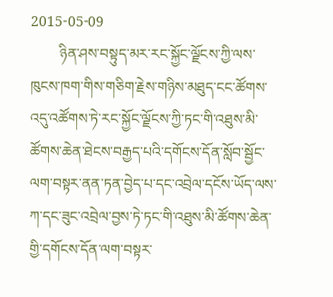2015-05-09
        ཉིན་ཤས་བསྟུད་མར་རང་སྐྱོང་ལྗོངས་ཀྱི་ལས་ཁུངས་ཁག་གིས་གཅིག་རྗེས་གཉིས་མཐུད་ངང་ཚོགས་འདུ་འཚོགས་ཏེ་རང་སྐྱོང་ལྗོངས་ཀྱི་ཏང་གི་འཐུས་མི་ཚོགས་ཆེན་ཐེངས་བརྒྱད་པའི་དགོངས་དོན་སློབ་སྦྱོང་ལག་བསྟར་ནན་ཏན་བྱེད་པ་དང་འབྲེལ་དངོས་ཡོད་ལས་ཀ་དང་ཟུང་འབྲེལ་བྱས་ཏེ་ཏང་གི་འཐུས་མི་ཚོགས་ཆེན་གྱི་དགོངས་དོན་ལག་བསྟར་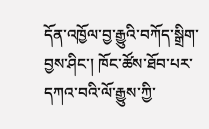དོན་འཁྱོལ་བྱ་རྒྱུའི་བཀོད་སྒྲིག་བྱས་ཤིང་། ཁོང་ཚོས་ཐོབ་པར་དཀའ་བའི་ལོ་རྒྱུས་ཀྱི་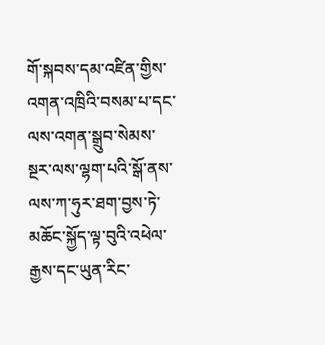གོ་སྐབས་དམ་འཛིན་གྱིས་འགན་འཁྲིའི་བསམ་པ་དང་ལས་འགན་སྒྲུབ་སེམས་སྔར་ལས་ལྷག་པའི་སྒོ་ནས་ལས་ཀ་ཧུར་ཐག་བྱས་ཏེ་མཆོང་སྐྱོད་ལྟ་བུའི་འཕེལ་རྒྱས་དང་ཡུན་རིང་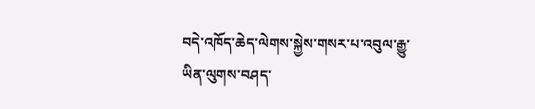བདེ་འཁོད་ཆེད་ལེགས་སྐྱེས་གསར་པ་འབུལ་རྒྱུ་ཡིན་ལུགས་བཤད་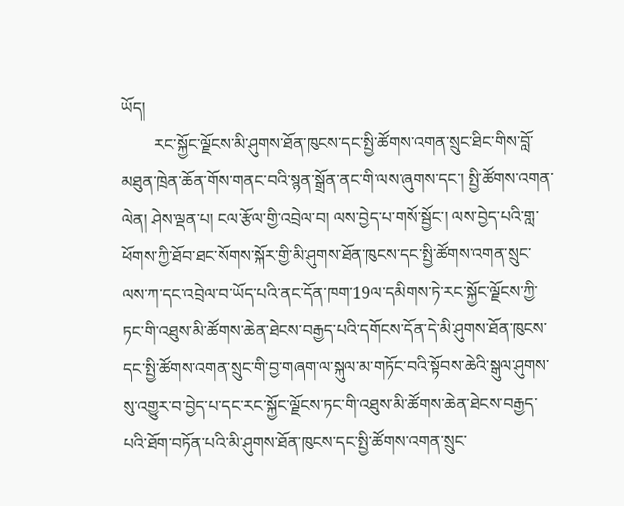ཡོད།
        རང་སྐྱོང་ལྗོངས་མི་ཤུགས་ཐོན་ཁུངས་དང་སྤྱི་ཚོགས་འགན་སྲུང་ཐིང་གིས་བློ་མཐུན་ཁྲེན་ཆོན་གོས་གནང་བའི་སྙན་སྒྲོན་ནང་གི་ལས་ཞུགས་དང་། སྤྱི་ཚོགས་འགན་ལེན། ཤེས་ལྡན་པ། ངལ་རྩོལ་གྱི་འབྲེལ་བ། ལས་བྱེད་པ་གསོ་སྦྱོང་། ལས་བྱེད་པའི་གླ་ཕོགས་ཀྱི་ཐོབ་ཐང་སོགས་སྐོར་གྱི་མི་ཤུགས་ཐོན་ཁུངས་དང་སྤྱི་ཚོགས་འགན་སྲུང་ལས་ཀ་དང་འབྲེལ་བ་ཡོད་པའི་ནང་དོན་ཁག་19ལ་དམིགས་ཏེ་རང་སྐྱོང་ལྗོངས་ཀྱི་ཏང་གི་འཐུས་མི་ཚོགས་ཆེན་ཐེངས་བརྒྱད་པའི་དགོངས་དོན་དེ་མི་ཤུགས་ཐོན་ཁུངས་དང་སྤྱི་ཚོགས་འགན་སྲུང་གི་བྱ་གཞག་ལ་སྐུལ་མ་གཏོང་བའི་སྟོབས་ཆེའི་སྒུལ་ཤུགས་སུ་འགྱུར་བ་བྱེད་པ་དང་རང་སྐྱོང་ལྗོངས་ཏང་གི་འཐུས་མི་ཚོགས་ཆེན་ཐེངས་བརྒྱད་པའི་ཐོག་བཏོན་པའི་མི་ཤུགས་ཐོན་ཁུངས་དང་སྤྱི་ཚོགས་འགན་སྲུང་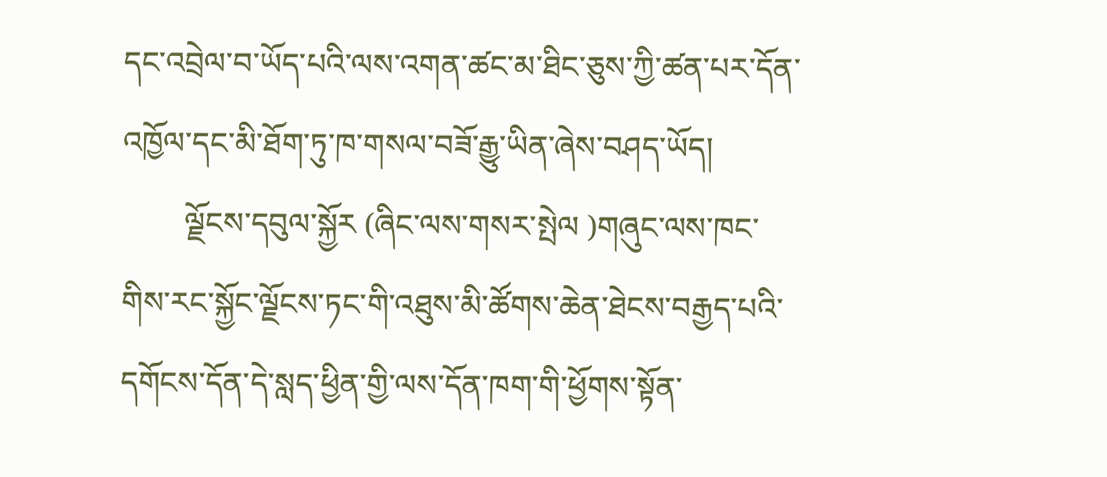དང་འབྲེལ་བ་ཡོད་པའི་ལས་འགན་ཚང་མ་ཐིང་ཅུས་ཀྱི་ཚན་པར་དོན་འཁྱོལ་དང་མི་ཐོག་ཏུ་ཁ་གསལ་བཟོ་རྒྱུ་ཡིན་ཞེས་བཤད་ཡོད།
        ལྗོངས་དབུལ་སྐྱོར (ཞིང་ལས་གསར་སྤེལ )གཞུང་ལས་ཁང་གིས་རང་སྐྱོང་ལྗོངས་ཏང་གི་འཐུས་མི་ཚོགས་ཆེན་ཐེངས་བརྒྱད་པའི་དགོངས་དོན་དེ་སླད་ཕྱིན་གྱི་ལས་དོན་ཁག་གི་ཕྱོགས་སྟོན་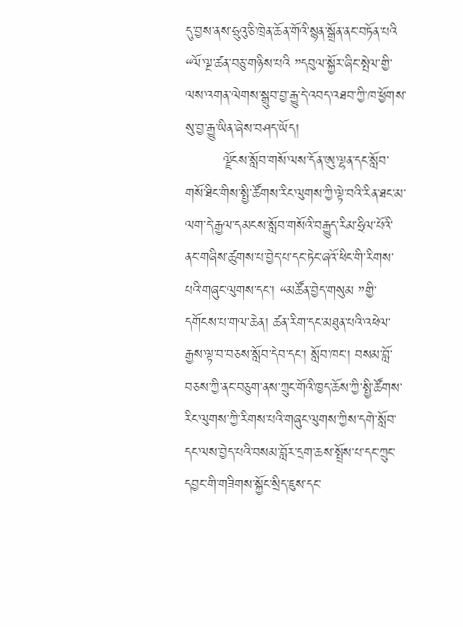དུ་བྱས་ནས་ཧྲུའུ་ཅི་ཁྲེན་ཆོན་གོའི་སྙན་སྒྲོན་ནང་བཏོན་པའི “ལོ་ལྔ་ཚན་བཅུ་གཉིས་པའི ”དབུལ་སྐྱོར་ཞིང་སྤེལ་གྱི་ལས་འགན་ལེགས་སྒྲུབ་བྱ་རྒྱུ་དེ་འབད་འཐབ་ཀྱི་ཁ་ཕྱོགས་སུ་བྱ་རྒྱུ་ཡིན་ཞེས་བཤད་ཡོད།
        ལྗོངས་སློབ་གསོ་ལས་དོན་ཨུ་ལྷན་དང་སློབ་གསོ་ཐིང་གིས་སྤྱི་ཚོགས་རིང་ལུགས་ཀྱི་ལྟེ་བའི་རིན་ཐང་མ་ལག་དེ་རྒྱལ་དམངས་སློབ་གསོའི་བརྒྱུད་རིམ་ཧྲིལ་པོའི་ནང་གཞིས་ཚུགས་པ་བྱེད་པ་དང་ཏེང་ཞའོ་ཕིང་གི་རིགས་པའི་གཞུང་ལུགས་དང་། “མཚོན་བྱེད་གསུམ ”གྱི་དགོངས་པ་གལ་ཆེན། ཚན་རིག་དང་མཐུན་པའི་འཕེལ་རྒྱས་ལྟ་བ་བཅས་སློབ་དེབ་དང་། སློབ་ཁང་། བསམ་བློ་བཅས་ཀྱི་ནང་བཅུག་ནས་ཀྲུང་གོའི་ཁྱད་ཆོས་ཀྱི་སྤྱི་ཚོགས་རིང་ལུགས་ཀྱི་རིགས་པའི་གཞུང་ལུགས་ཀྱིས་དགེ་སློབ་དང་ལས་བྱེད་པའི་བསམ་བློར་དྲག་ཆས་སྤྲོས་པ་དང་ཀྲུང་དབྱང་གི་གཟིགས་སྐྱོང་སྲིད་ཇུས་དང་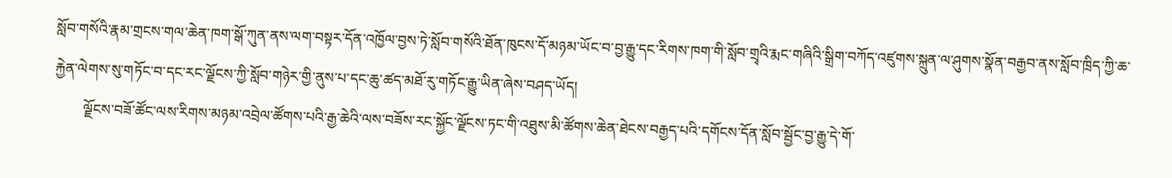སློབ་གསོའི་རྣམ་གྲངས་གལ་ཆེན་ཁག་སྒོ་ཀུན་ནས་ལག་བསྟར་དོན་འཁྱོལ་བྱས་ཏེ་སློབ་གསོའི་ཐོན་ཁུངས་དོ་མཉམ་ཡོང་བ་བྱ་རྒྱུ་དང་རིགས་ཁག་གི་སློབ་གྲྭའི་རྨང་གཞིའི་སྒྲིག་བཀོད་འཛུགས་སྐྲུན་ལ་ཤུགས་སྣོན་བརྒྱབ་ནས་སློབ་ཁྲིད་ཀྱི་ཆ་རྐྱེན་ལེགས་སུ་གཏོང་བ་དང་རང་ལྗོངས་ཀྱི་སློབ་གཉེར་གྱི་ནུས་པ་དང་ཆུ་ཚད་མཐོ་རུ་གཏོང་རྒྱུ་ཡིན་ཞེས་བཤད་ཡོད།
        ལྗོངས་བཟོ་ཚོང་ལས་རིགས་མཉམ་འབྲེལ་ཚོགས་པའི་རྒྱ་ཆེའི་ལས་བཟོས་རང་སྐྱོང་ལྗོངས་ཏང་གི་འཐུས་མི་ཚོགས་ཆེན་ཐེངས་བརྒྱད་པའི་དགོངས་དོན་སློབ་སྦྱོང་བྱ་རྒྱུ་དེ་གོ་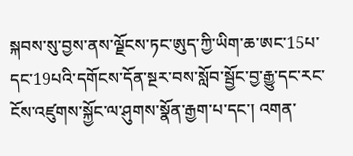སྐབས་སུ་བྱས་ནས་ལྗོངས་ཏང་ཨུད་ཀྱི་ཡིག་ཆ་ཨང་15པ་དང་19པའི་དགོངས་དོན་སྔར་བས་སློབ་སྦྱོང་བྱ་རྒྱུ་དང་རང་ངོས་འཛུགས་སྐྱོང་ལ་ཤུགས་སྣོན་རྒྱག་པ་དང་། འགན་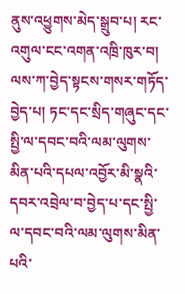ནུས་འཕྱུགས་མེད་སྒྲུབ་པ། རང་འགུལ་ངང་འགན་འཁྲི་ཁུར་བ། ལས་ཀ་བྱེད་སྟངས་གསར་གཏོད་བྱེད་པ། ཏང་དང་སྲིད་གཞུང་དང་སྤྱི་ལ་དབང་བའི་ལམ་ལུགས་མིན་པའི་དཔལ་འབྱོར་མི་སྣའི་དབར་འབྲེལ་བ་བྱེད་པ་དང་སྤྱི་ལ་དབང་བའི་ལམ་ལུགས་མིན་པའི་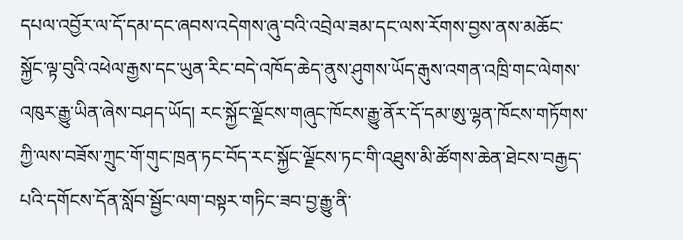དཔལ་འབྱོར་ལ་དོ་དམ་དང་ཞབས་འདེགས་ཞུ་བའི་འབྲེལ་ཟམ་དང་ལས་རོགས་བྱས་ནས་མཆོང་སྐྱོང་ལྟ་བུའི་འཕེལ་རྒྱས་དང་ཡུན་རིང་བདེ་འཁོད་ཆེད་ནུས་ཤུགས་ཡོད་རྒུས་འགན་འཁྲི་གང་ལེགས་འཁུར་རྒྱུ་ཡིན་ཞེས་བཤད་ཡོད། རང་སྐྱོང་ལྗོངས་གཞུང་ཁོངས་རྒྱུ་ནོར་དོ་དམ་ཨུ་ལྷན་ཁོངས་གཏོགས་ཀྱི་ལས་བཟོས་ཀྲུང་གོ་གུང་ཁྲན་ཏང་བོད་རང་སྐྱོང་ལྗོངས་ཏང་གི་འཐུས་མི་ཚོགས་ཆེན་ཐེངས་བརྒྱད་པའི་དགོངས་དོན་སློབ་སྦྱོང་ལག་བསྟར་གཏིང་ཟབ་བྱ་རྒྱུ་ནི་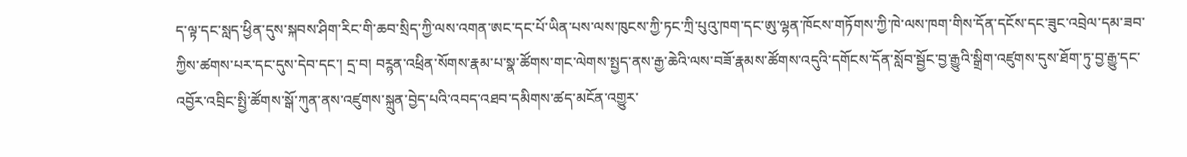ད་ལྟ་དང་སླད་ཕྱིན་དུས་སྐབས་ཤིག་རིང་གི་ཆབ་སྲིད་ཀྱི་ལས་འགན་ཨང་དང་པོ་ཡིན་པས་ལས་ཁུངས་ཀྱི་ཏང་ཀྲི་པུའུ་ཁག་དང་ཨུ་ལྷན་ཁོངས་གཏོགས་ཀྱི་ཁེ་ལས་ཁག་གིས་དོན་དངོས་དང་ཟུང་འབྲེལ་དམ་ཟབ་ཀྱིས་ཚགས་པར་དང་དུས་དེབ་དང་། དྲ་བ། བཪྙན་འཕྲིན་སོགས་རྣམ་པ་སྣ་ཚོགས་གང་ལེགས་སྤྱད་ནས་རྒྱ་ཆེའི་ལས་བཟོ་རྣམས་ཚོགས་འདུའི་དགོངས་དོན་སློབ་སྦྱོང་བྱ་རྒྱུའི་སྒྲིག་འཛུགས་དུས་ཐོག་ཏུ་བྱ་རྒྱུ་དང་འབྱོར་འབྲིང་སྤྱི་ཚོགས་སྒོ་ཀུན་ནས་འཛུགས་སྐྲུན་བྱེད་པའི་འབད་འཐབ་དམིགས་ཚད་མངོན་འགྱུར་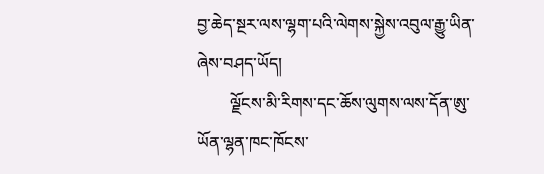བྱ་ཆེད་སྔར་ལས་ལྷག་པའི་ལེགས་སྐྱེས་འབུལ་རྒྱུ་ཡིན་ཞེས་བཤད་ཡོད།
        ལྗོངས་མི་རིགས་དང་ཆོས་ལུགས་ལས་དོན་ཨུ་ཡོན་ལྷན་ཁང་ཁོངས་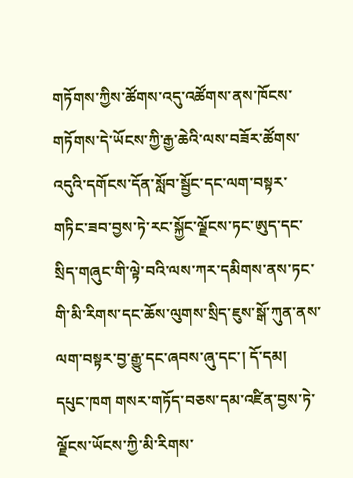གཏོགས་ཀྱིས་ཚོགས་འདུ་འཚོགས་ནས་ཁོངས་གཏོགས་དེ་ཡོངས་ཀྱི་རྒྱ་ཆེའི་ལས་བཟོར་ཚོགས་འདུའི་དགོངས་དོན་སློབ་སྦྱོང་དང་ལག་བསྟར་གཏིང་ཟབ་བྱས་ཏེ་རང་སྐྱོང་ལྗོངས་ཏང་ཨུད་དང་སྲིད་གཞུང་གི་ལྟེ་བའི་ལས་ཀར་དམིགས་ནས་ཏང་གི་མི་རིགས་དང་ཆོས་ལུགས་སྲིད་ཇུས་སྒོ་ཀུན་ནས་ལག་བསྟར་བྱ་རྒྱུ་དང་ཞབས་ཞུ་དང་། དོ་དམ། དཔུང་ཁག གསར་གཏོད་བཅས་དམ་འཛིན་བྱས་ཏེ་ལྗོངས་ཡོངས་ཀྱི་མི་རིགས་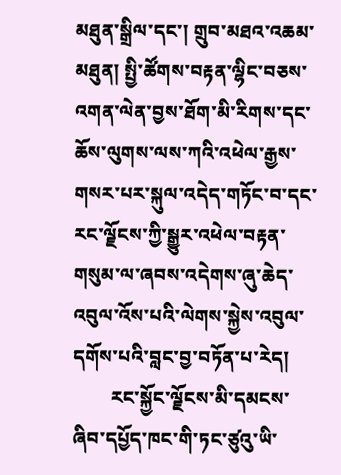མཐུན་སྒྲིལ་དང་། གྲུབ་མཐའ་འཆམ་མཐུན། སྤྱི་ཚོགས་བརྟན་ལྷིང་བཅས་འགན་ལེན་བྱས་ཐོག་མི་རིགས་དང་ཆོས་ལུགས་ལས་ཀའི་འཕེལ་རྒྱས་གསར་པར་སྐུལ་འདེད་གཏོང་བ་དང་རང་ལྗོངས་ཀྱི་སྒྱུར་འཕེལ་བརྟན་གསུམ་ལ་ཞབས་འདེགས་ཞུ་ཆེད་འབུལ་འོས་པའི་ལེགས་སྐྱེས་འབུལ་དགོས་པའི་བླང་བྱ་བཏོན་པ་རེད།
        རང་སྐྱོང་ལྗོངས་མི་དམངས་ཞིབ་དཔྱོད་ཁང་གི་ཏང་ཙུའུ་ཡི་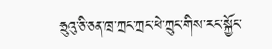ཧྲུའུ་ཅི་ཅན་ཁྲ་ཀྲང་ཀྲང་ཕེ་ཀྲུང་གིས་རང་སྐྱོང་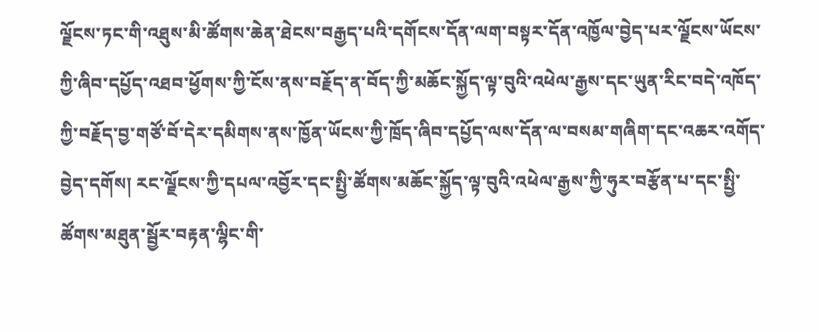ལྗོངས་ཏང་གི་འཐུས་མི་ཚོགས་ཆེན་ཐེངས་བརྒྱད་པའི་དགོངས་དོན་ལག་བསྟར་དོན་འཁྱོལ་བྱེད་པར་ལྗོངས་ཡོངས་ཀྱི་ཞིབ་དཔྱོད་འཐབ་ཕྱོགས་ཀྱི་ངོས་ནས་བརྗོད་ན་བོད་ཀྱི་མཆོང་སྐྱོད་ལྟ་བུའི་འཕེལ་རྒྱས་དང་ཡུན་རིང་བདེ་འཁོད་ཀྱི་བརྗོད་བྱ་གཙོ་བོ་དེར་དམིགས་ནས་ཁྱོན་ཡོངས་ཀྱི་ཁྲོད་ཞིབ་དཔྱོད་ལས་དོན་ལ་བསམ་གཞིག་དང་འཆར་འགོད་བྱེད་དགོས། རང་ལྗོངས་ཀྱི་དཔལ་འབྱོར་དང་སྤྱི་ཚོགས་མཆོང་སྐྱོད་ལྟ་བུའི་འཕེལ་རྒྱས་ཀྱི་ཧུར་བརྩོན་པ་དང་སྤྱི་ཚོགས་མཐུན་སྦྱོར་བརྟན་ལྷིང་གི་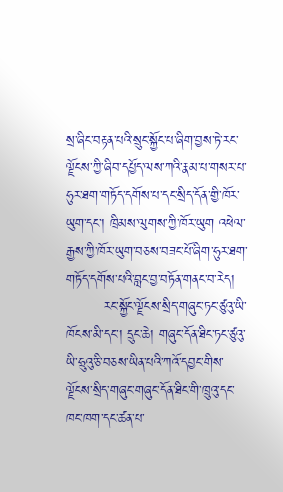སྲ་ཞིང་བརྟན་པའི་སྲུང་སྐྱོང་པ་ཞིག་བྱས་ཏེ་རང་ལྗོངས་ཀྱི་ཞིབ་དཔྱོད་ལས་ཀའི་རྣམ་པ་གསར་པ་ཧུར་ཐག་གཏོད་དགོས་པ་དང་སྲིད་དོན་གྱི་ཁོར་ཡུག་དང་། ཁྲིམས་ལུགས་ཀྱི་ཁོར་ཡུག འཕེལ་རྒྱས་ཀྱི་ཁོར་ཡུག་བཅས་བཟང་པོ་ཞིག་ཧུར་ཐག་གཏོད་དགོས་པའི་བླང་བྱ་བཏོན་གནང་བ་རེད།
        རང་སྐྱོང་ལྗོངས་སྲིད་གཞུང་ཏང་ཙུའུ་ཡི་ཁོངས་མི་དང་། དྲུང་ཆེ། གཞུང་དོན་ཐིང་ཏང་ཙུའུ་ཡི་ཧྲུའུ་ཅི་བཅས་ཡིན་པའི་ཀའོ་དབྱང་གིས་ལྗོངས་སྲིད་གཞུང་གཞུང་དོན་ཐིང་གི་ཁྲུའུ་དང་ཁང་ཁག་དང་ཚན་པ་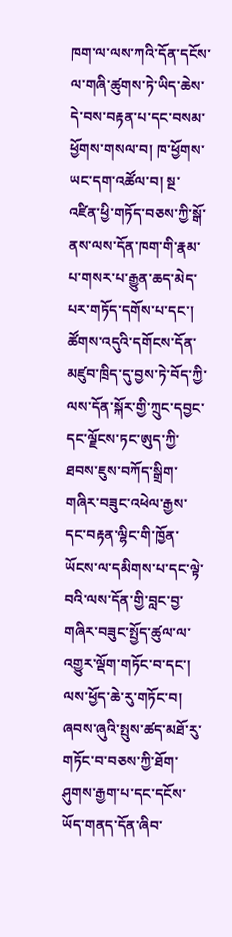ཁག་ལ་ལས་ཀའི་དོན་དངོས་ལ་གཞི་ཚུགས་ཏེ་ཡིད་ཆེས་དེ་བས་བརྟན་པ་དང་བསམ་ཕྱོགས་གསལ་བ། ཁ་ཕྱོགས་ཡང་དག་འཚོལ་བ། སྔ་འཛིན་ཕྱི་གཏོད་བཅས་ཀྱི་སྒོ་ནས་ལས་དོན་ཁག་གི་རྣམ་པ་གསར་པ་རྒྱུན་ཆད་མེད་པར་གཏོད་དགོས་པ་དང་། ཚོགས་འདུའི་དགོངས་དོན་མཛུབ་ཁྲིད་དུ་བྱས་ཏེ་བོད་ཀྱི་ལས་དོན་སྐོར་གྱི་ཀྲུང་དབྱང་དང་ལྗོངས་ཏང་ཨུད་ཀྱི་ཐབས་ཇུས་བཀོད་སྒྲིག་གཞིར་བཟུང་འཕེལ་རྒྱས་དང་བརྟན་ལྷིང་གི་ཁྱོན་ཡོངས་ལ་དམིགས་པ་དང་ལྟེ་བའི་ལས་དོན་གྱི་བླང་བྱ་གཞིར་བཟུང་སྤྱོད་ཚུལ་ལ་འགྱུར་ལྡོག་གཏོང་བ་དང་། ལས་ཕྱོད་ཆེ་རུ་གཏོང་བ། ཞབས་ཞུའི་སྤུས་ཚད་མཐོ་རུ་གཏོང་བ་བཅས་ཀྱི་ཐོག་ཤུགས་རྒྱག་པ་དང་དངོས་ཡོད་གནད་དོན་ཞིབ་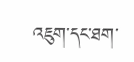འཇུག་དང་ཐག་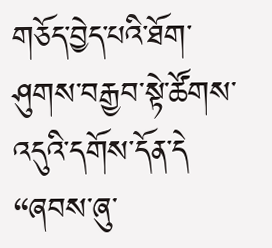གཅོད་བྱེད་པའི་ཐོག་ཤུགས་བརྒྱབ་སྟེ་ཚོགས་འདུའི་དགོས་དོན་དེ “ཞབས་ཞུ་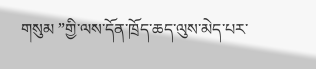གསུམ ”གྱི་ལས་དོན་ཁྲོད་ཆད་ལུས་མེད་པར་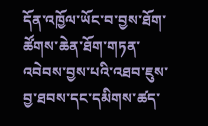དོན་འཁྱོལ་ཡོང་བ་བྱས་ཐོག་ཚོགས་ཆེན་ཐོག་གཏན་འབེབས་བྱས་པའི་འཐབ་ཇུས་བྱ་ཐབས་དང་དམིགས་ཚད་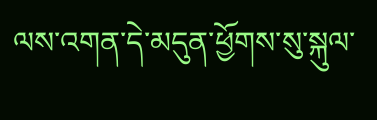ལས་འགན་དེ་མདུན་ཕྱོགས་སུ་སྐུལ་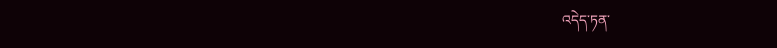འདེད་ཏན་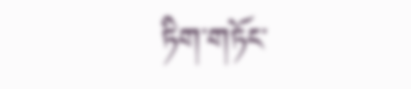ཏིག་གཏོང་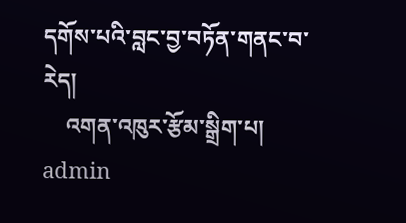དགོས་པའི་བླང་བྱ་བཏོན་གནང་བ་རེད།
    འགན་འཁུར་རྩོམ་སྒྲིག་པ། admin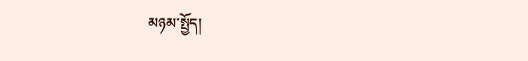མཉམ་སྤྱོད།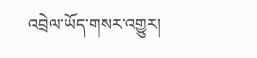འབྲེལ་ཡོད་གསར་འགྱུར།